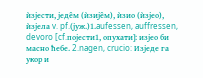ѝзјести, једе̑м (ѝзије̑м), ѝзио (ѝзјео), ѝзјела v. pf.(јуж.)1.aufessen, auffressen, devoro [cf.појести1, опухати]: изјео би масно ћебе. 2.nagen, crucio: Изједе га укор и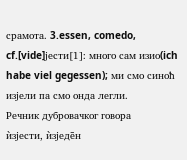срамота. 3.essen, comedo, cf.[vide]јести[1]: много сам изио(ich habe viel gegessen); ми смо синоћ изјели па смо онда легли.
Речник дубровачког говора
ѝзјести, ѝзједе̄н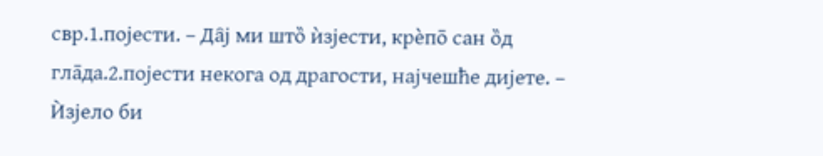свр.1.појести. – Да̑ј ми што̏ ѝзјести, крѐпо̄ сан о̏д гла̄да.2.појести некога од драгости, најчешће дијете. – Ѝзјело би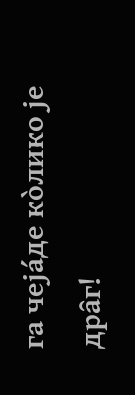га чеја́де ко̀лико је дра̑г!